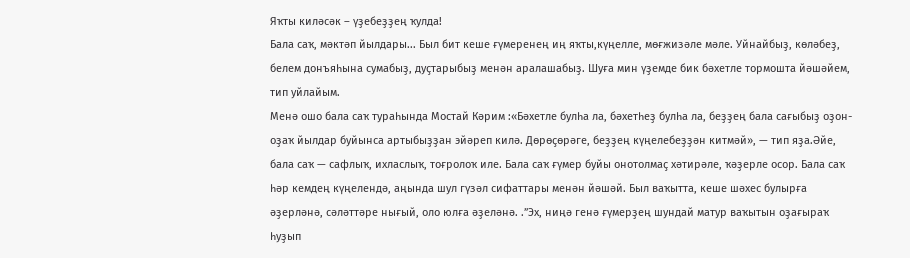Яҡты киләсәк – үҙебеҙҙең ҡулда!
Бала саҡ, мәктәп йылдары... Был бит кеше ғүмеренең иң яҡты,күңелле, мөғжизәле мәле. Уйнайбыҙ, көләбеҙ, белем донъяһына сумабыҙ, дуҫтарыбыҙ менән аралашабыҙ. Шуға мин үҙемде бик бәхетле тормошта йәшәйем, тип уйлайым.
Менә ошо бала саҡ тураһында Мостай Кәрим :«Бәхетле булһа ла, бәхетһеҙ булһа ла, беҙҙең бала сағыбыҙ оҙон-оҙаҡ йылдар буйынса артыбыҙҙан эйәреп килә. Дөрөҫөрәге, беҙҙең күңелебеҙҙән китмәй», — тип яҙа.Әйе, бала саҡ — сафлыҡ, ихласлыҡ, тоғролоҡ иле. Бала саҡ ғүмер буйы онотолмаҫ хәтирәле, ҡәҙерле осор. Бала саҡ һәр кемдең күңелендә, аңында шул гүзәл сифаттары менән йәшәй. Был ваҡытта, кеше шәхес булырға әҙерләнә, сәләттәре нығый, оло юлға әҙеләнә. .”Эх, ниңә генә ғүмерҙең шундай матур ваҡытын оҙағыраҡ һуҙып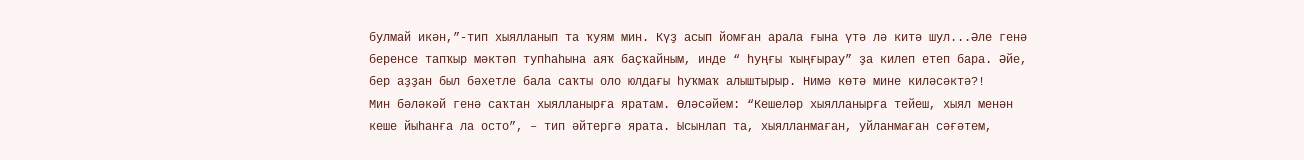булмай икән,”-тип хыялланып та ҡуям мин. Күҙ асып йомған арала ғына үтә лә китә шул...Әле генә беренсе тапҡыр мәктәп тупһаһына аяҡ баҫҡайным, инде “ һуңғы ҡыңғырау” ҙа килеп етеп бара. Әйе, бер аҙҙан был бәхетле бала саҡты оло юлдағы һуҡмаҡ алыштырыр. Нимә көтә мине киләсәктә?!
Мин бәләкәй генә саҡтан хыялланырға яратам. Өләсәйем: “Кешеләр хыялланырға тейеш, хыял менән кеше йыһанға ла осто”, – тип әйтергә ярата. Ысынлап та, хыялланмаған, уйланмаған сәғәтем,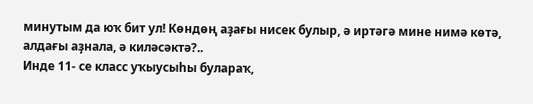минутым да юҡ бит ул! Көндөң аҙағы нисек булыр, ә иртәгә мине нимә көтә, алдағы аҙнала, ә киләсәктә?..
Инде 11- се класс уҡыусыһы булараҡ,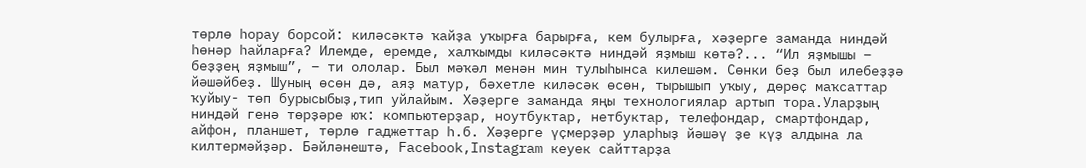төрлө һорау борсой: киләсәктә ҡайҙа уҡырға барырға, кем булырға, хәҙерге заманда ниндәй һөнәр һайларға? Илемде, еремде, халҡымды киләсәктә ниндәй яҙмыш көтә?... “Ил яҙмышы – беҙҙең яҙмыш”, – ти ололар. Был мәҡәл менән мин тулыһынса килешәм. Сөнки беҙ был илебеҙҙә йәшәйбеҙ. Шуның өсөн дә, аяҙ матур, бәхетле киләсәк өсөн, тырышып уҡыу, дөрөҫ маҡсаттар ҡуйыу- төп бурысыбыҙ,тип уйлайым. Хәҙерге заманда яңы технологиялар артып тора.Уларҙың ниндәй генә төрҙәре юҡ: компьютерҙар, ноутбуктар, нетбуктар, телефондар, смартфондар, айфон, планшет, төрлө гаджеттар һ.б. Хәҙерге үҫмерҙәр уларһыҙ йәшәү ҙе күҙ алдына ла килтермәйҙәр. Бәйләнештә, Facebook,Instagram кеуек сайттарҙа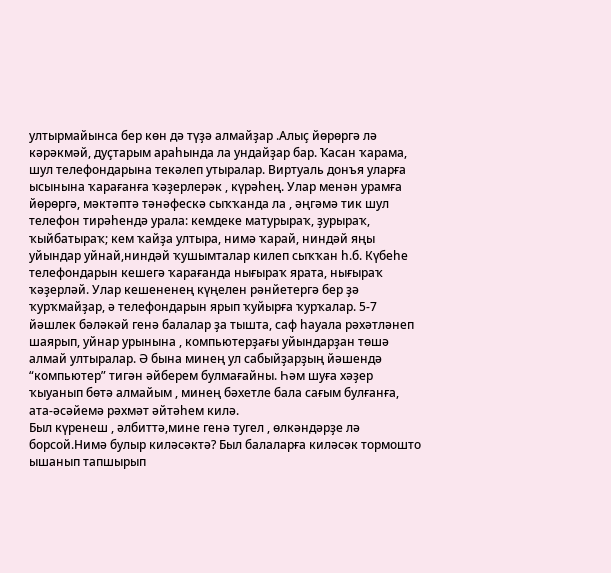ултырмайынса бер көн дә түҙә алмайҙар .Алыҫ йөрөргә лә кәрәкмәй, дуҫтарым араһында ла ундайҙар бар. Ҡасан ҡарама, шул телефондарына текәлеп утыралар. Виртуаль донъя уларға ысынына ҡарағанға ҡәҙерлерәк , күрәһең. Улар менән урамға йөрөргә, мәктәптә тәнәфескә сыҡҡанда ла , әңгәмә тик шул телефон тирәһендә урала: кемдеке матурыраҡ, ҙурыраҡ, ҡыйбатыраҡ; кем ҡайҙа ултыра, нимә ҡарай, ниндәй яңы уйындар уйнай,ниндәй ҡушымталар килеп сыҡҡан һ.б. Күбеһе телефондарын кешегә ҡарағанда нығыраҡ ярата, нығыраҡ ҡәҙерләй. Улар кешененең күңелен рәнйетергә бер ҙә ҡурҡмайҙар, ә телефондарын ярып ҡуйырға ҡурҡалар. 5-7 йәшлек бәләкәй генә балалар ҙа тышта, саф һауала рәхәтләнеп шаярып, уйнар урынына , компьютерҙағы уйындарҙан төшә алмай ултыралар. Ә бына минең ул сабыйҙарҙың йәшендә “компьютер” тигән әйберем булмағайны. Һәм шуға хәҙер ҡыуанып бөтә алмайым , минең бәхетле бала сағым булғанға, ата-әсәйемә рәхмәт әйтәһем килә.
Был күренеш , әлбиттә,мине генә тугел , өлкәндәрҙе лә борсой.Нимә булыр киләсәктә? Был балаларға киләсәк тормошто ышанып тапшырып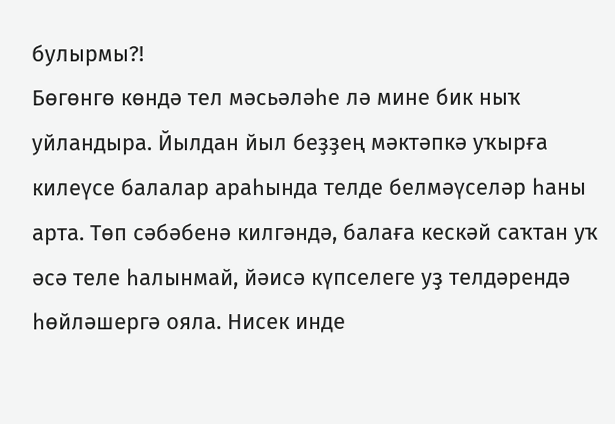булырмы?!
Бөгөнгө көндә тел мәсьәләһе лә мине бик ныҡ уйландыра. Йылдан йыл беҙҙең мәктәпкә уҡырға килеүсе балалар араһында телде белмәүселәр һаны арта. Төп сәбәбенә килгәндә, балаға кескәй саҡтан уҡ әсә теле һалынмай, йәисә күпселеге уҙ телдәрендә һөйләшергә ояла. Нисек инде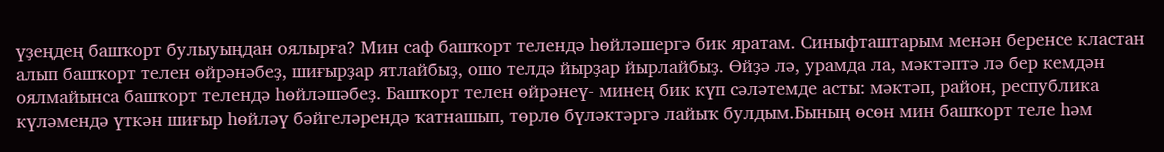үҙеңдең башҡорт булыуыңдан оялырға? Мин саф башҡорт телендә һөйләшергә бик яратам. Синыфташтарым менән беренсе кластан алып башҡорт телен өйрәнәбеҙ, шиғырҙар ятлайбыҙ, ошо телдә йырҙар йырлайбыҙ. Өйҙә лә, урамда ла, мәктәптә лә бер кемдән оялмайынса башҡорт телендә һөйләшәбеҙ. Башҡорт телен өйрәнеү- минең бик күп сәләтемде асты: мәктәп, район, республика күләмендә үткән шиғыр һөйләү бәйгеләрендә ҡатнашып, төрлө бүләктәргә лайыҡ булдым.Бының өсөн мин башҡорт теле һәм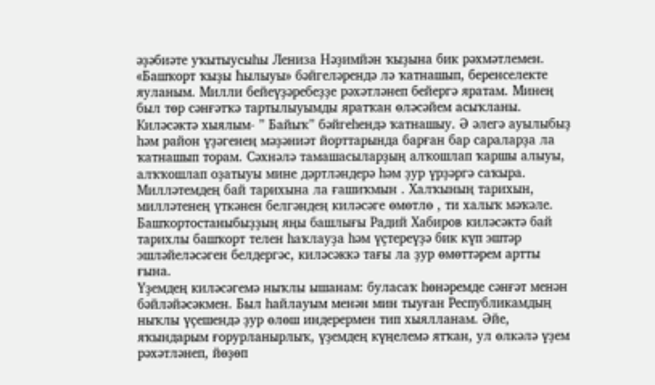әҙәбиәте уҡытыусыһы Лениза Нәҙимйән ҡыҙына бик рәхмәтлемен. «Башҡорт ҡыҙы Һылыуы» бәйгеләрендә лә ҡатнашып, беренселекте яуланым. Милли бейеүҙәребеҙҙе рәхәтләнеп бейергә яратам. Минең был төр сәнғәтҡә тартылыуымды яратҡан өләсәйем асыҡланы. Киләсәктә хыялым- ” Байыҡ” бәйгеһендә ҡатнашыу. Ә әлегә ауылыбыҙ һәм район үҙәгенең мәҙәниәт йорттарында барған бар сараларҙа ла ҡатнашып торам. Сәхнәлә тамашасыларҙың алҡошлап ҡаршы алыуы, алҡҡошлап оҙатыуы мине дәртләндерә һәм ҙур үрҙәргә саҡыра.
Милләтемдең бай тарихына ла ғашиҡмын . Халҡының тарихын, милләтенең үткәнен белгәндең киләсәге өмөтлө , ти халыҡ мәҡәле. Башҡортостаныбыҙҙың яңы башлығы Радий Хабиров киләсәктә бай тарихлы башҡорт телен һаҡлауҙа һәм үҫтереүҙә бик күп эштәр эшләйеләсәген белдергәс, киләсәккә тағы ла ҙур өмөттәрем артты ғына.
Үҙемдең киләсәгемә ныҡлы ышанам: буласаҡ һөнәремде сәнғәт менән бәйләйәсәкмен. Был һайлауым менән мин тыуған Республикамдың ныҡлы үҫешендә ҙур өлөш индерермен тип хыялланам. Әйе, яҡындарым ғорурланырлыҡ, үҙемдең күңелемә ятҡан, ул өлкәлә үҙем рәхәтләнеп, йөҙөп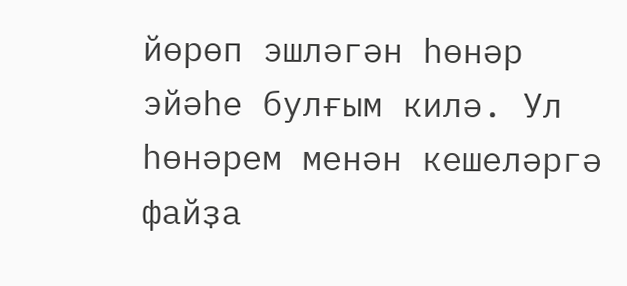йөрөп эшләгән һөнәр эйәһе булғым килә. Ул һөнәрем менән кешеләргә файҙа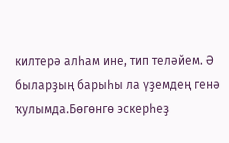килтерә алһам ине, тип теләйем. Ә быларҙың барыһы ла үҙемдең генә ҡулымда.Бөгөнгө эскерһеҙ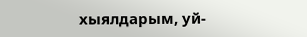хыялдарым, уй-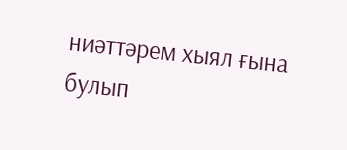ниәттәрем хыял ғына булып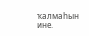ҡалмаһын ине.